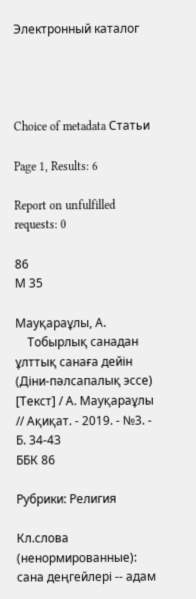Электронный каталог




Choice of metadata Статьи

Page 1, Results: 6

Report on unfulfilled requests: 0

86
М 35

Мауқараұлы, А.
    Тобырлық санадан ұлттық санаға дейін (Діни-пәлсапалық эссе) [Текст] / А. Мауқараұлы // Ақиқат. - 2019. - №3. - Б. 34-43
ББК 86

Рубрики: Религия

Кл.слова (ненормированные):
сана деңгейлері -- адам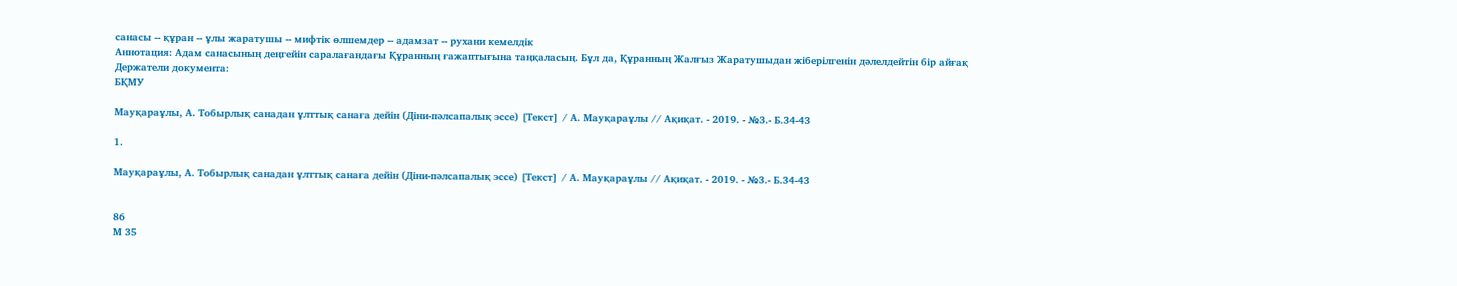санасы -- құран -- ұлы жаратушы -- мифтік өлшемдер -- адамзат -- рухани кемелдік
Аннотация: Адам санасының деңгейін саралағандағы Құранның ғажаптығына таңқаласың. Бұл да, Құранның Жалғыз Жаратушыдан жіберілгенін дәлелдейтін бір айғақ
Держатели документа:
БҚМУ

Мауқараұлы, А. Тобырлық санадан ұлттық санаға дейін (Діни-пәлсапалық эссе) [Текст] / А. Мауқараұлы // Ақиқат. - 2019. - №3.- Б.34-43

1.

Мауқараұлы, А. Тобырлық санадан ұлттық санаға дейін (Діни-пәлсапалық эссе) [Текст] / А. Мауқараұлы // Ақиқат. - 2019. - №3.- Б.34-43


86
М 35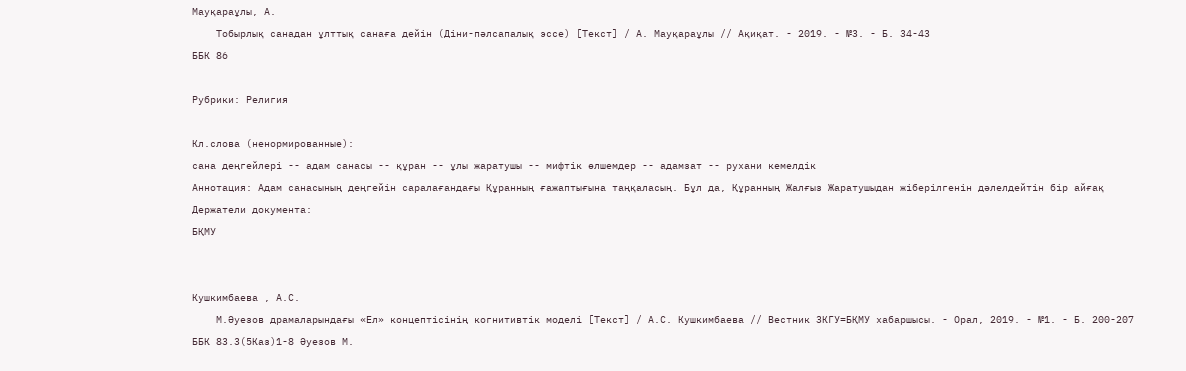Мауқараұлы, А.
    Тобырлық санадан ұлттық санаға дейін (Діни-пәлсапалық эссе) [Текст] / А. Мауқараұлы // Ақиқат. - 2019. - №3. - Б. 34-43
ББК 86

Рубрики: Религия

Кл.слова (ненормированные):
сана деңгейлері -- адам санасы -- құран -- ұлы жаратушы -- мифтік өлшемдер -- адамзат -- рухани кемелдік
Аннотация: Адам санасының деңгейін саралағандағы Құранның ғажаптығына таңқаласың. Бұл да, Құранның Жалғыз Жаратушыдан жіберілгенін дәлелдейтін бір айғақ
Держатели документа:
БҚМУ


Кушкимбаева , А.С.
    М.Әуезов драмаларындағы «Ел» концептісінің когнитивтік моделі [Текст] / А.С. Кушкимбаева // Вестник ЗКГУ=БҚМУ хабаршысы. - Орал, 2019. - №1. - Б. 200-207
ББК 83.3(5Каз)1-8 Әуезов М.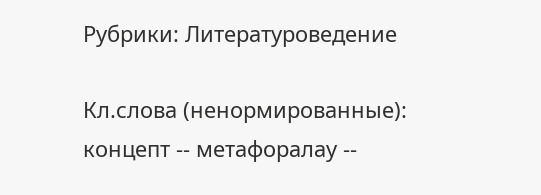Рубрики: Литературоведение

Кл.слова (ненормированные):
концепт -- метафоралау --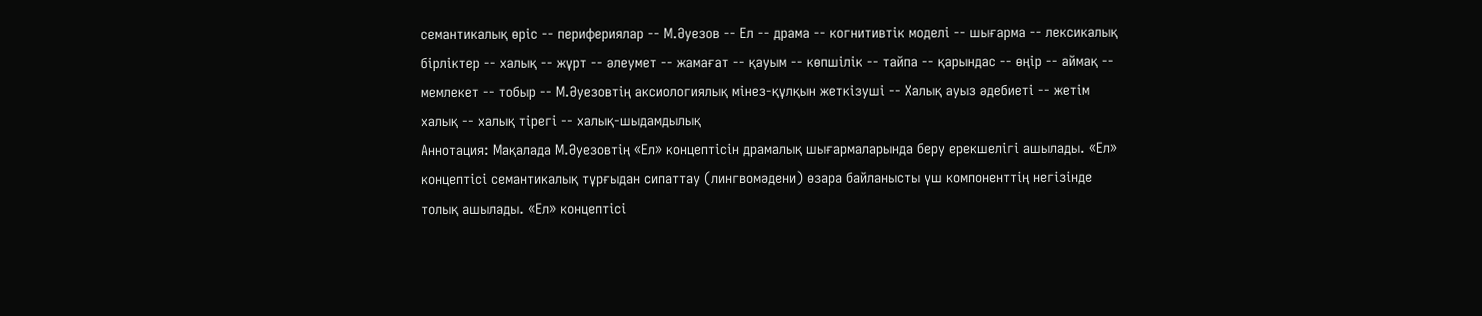семантикалық өріс -- перифериялар -- М.Әуезов -- Ел -- драма -- когнитивтік моделі -- шығарма -- лексикалық бірліктер -- халық -- жұрт -- әлеумет -- жамағат -- қауым -- көпшілік -- тайпа -- қарындас -- өңір -- аймақ -- мемлекет -- тобыр -- М.Әуезовтің аксиологиялық мінез-құлқын жеткізуші -- Халық ауыз әдебиеті -- жетім халық -- халық тірегі -- халық-шыдамдылық
Аннотация: Мақалада М.Әуезовтің «Ел» концептісін драмалық шығармаларында беру ерекшелігі ашылады. «Ел» концептісі семантикалық тұрғыдан сипаттау (лингвомәдени) өзара байланысты үш компоненттің негізінде толық ашылады. «Ел» концептісі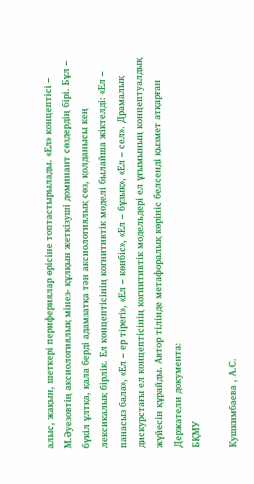алыс, жақын, шеткері перифериялар өрісіне топтастырылады. «Ел» концептісі – М.Әуезовтің аксиологиялық мінез- құлқын жеткізуші доминант сөздердің бірі. Бұл – бүкіл ұлтқа, қала берді адамзатқа тән аксиологиялық сөз, қолданысы кең лексикалық бірлік. Ел концептісінің когнитивтік моделі былайша жіктелді: «Ел – панасыз бала», «Ел – ер тірегі», «Ел – көнбіс», «Ел – бұзық», «Ел – сел». Драмалық дискурстағы ел концептісінің когнитивтік модельдері ел ұғымының концептуалдық жүйесін құрайды. Автор тілінде метафоралық көрініс белсенді қызмет атқарған
Держатели документа:
БҚМУ

Кушкимбаева , А.С.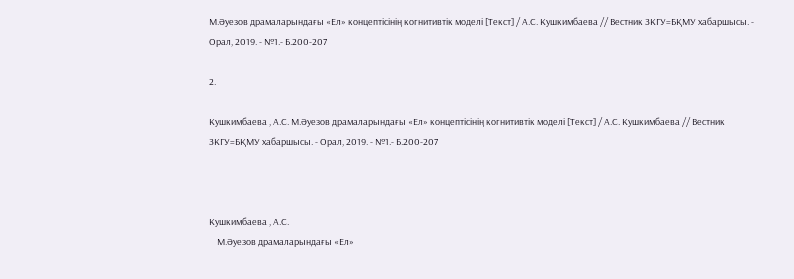М.Әуезов драмаларындағы «Ел» концептісінің когнитивтік моделі [Текст] / А.С. Кушкимбаева // Вестник ЗКГУ=БҚМУ хабаршысы. - Орал, 2019. - №1.- Б.200-207

2.

Кушкимбаева , А.С. М.Әуезов драмаларындағы «Ел» концептісінің когнитивтік моделі [Текст] / А.С. Кушкимбаева // Вестник ЗКГУ=БҚМУ хабаршысы. - Орал, 2019. - №1.- Б.200-207



Кушкимбаева , А.С.
    М.Әуезов драмаларындағы «Ел»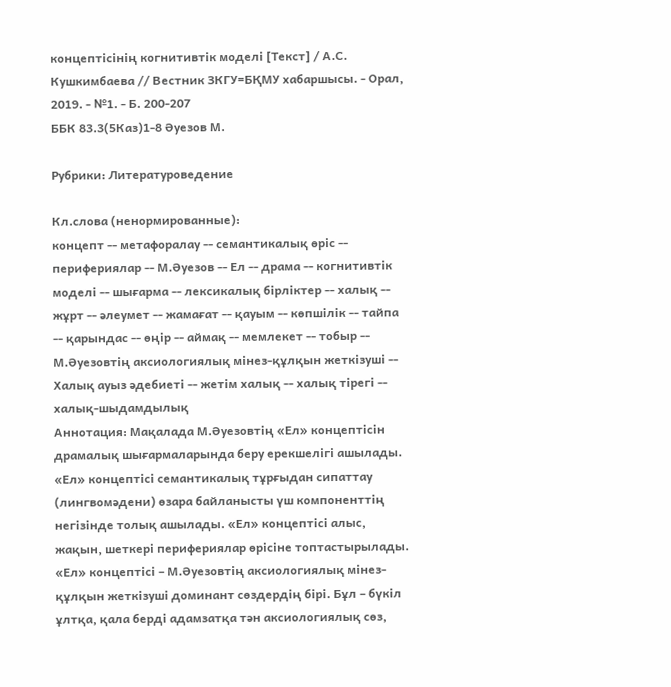концептісінің когнитивтік моделі [Текст] / А.С. Кушкимбаева // Вестник ЗКГУ=БҚМУ хабаршысы. - Орал, 2019. - №1. - Б. 200-207
ББК 83.3(5Каз)1-8 Әуезов М.

Рубрики: Литературоведение

Кл.слова (ненормированные):
концепт -- метафоралау -- семантикалық өріс -- перифериялар -- М.Әуезов -- Ел -- драма -- когнитивтік моделі -- шығарма -- лексикалық бірліктер -- халық -- жұрт -- әлеумет -- жамағат -- қауым -- көпшілік -- тайпа -- қарындас -- өңір -- аймақ -- мемлекет -- тобыр -- М.Әуезовтің аксиологиялық мінез-құлқын жеткізуші -- Халық ауыз әдебиеті -- жетім халық -- халық тірегі -- халық-шыдамдылық
Аннотация: Мақалада М.Әуезовтің «Ел» концептісін драмалық шығармаларында беру ерекшелігі ашылады. «Ел» концептісі семантикалық тұрғыдан сипаттау (лингвомәдени) өзара байланысты үш компоненттің негізінде толық ашылады. «Ел» концептісі алыс, жақын, шеткері перифериялар өрісіне топтастырылады. «Ел» концептісі – М.Әуезовтің аксиологиялық мінез- құлқын жеткізуші доминант сөздердің бірі. Бұл – бүкіл ұлтқа, қала берді адамзатқа тән аксиологиялық сөз,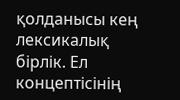қолданысы кең лексикалық бірлік. Ел концептісінің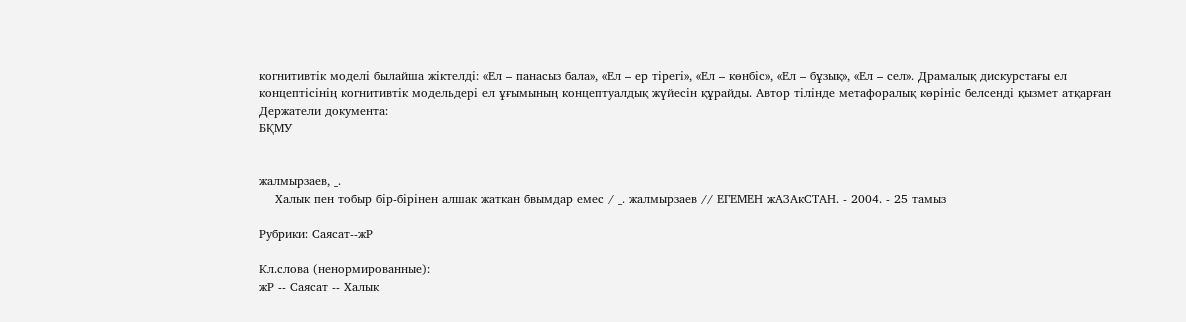когнитивтік моделі былайша жіктелді: «Ел – панасыз бала», «Ел – ер тірегі», «Ел – көнбіс», «Ел – бұзық», «Ел – сел». Драмалық дискурстағы ел концептісінің когнитивтік модельдері ел ұғымының концептуалдық жүйесін құрайды. Автор тілінде метафоралық көрініс белсенді қызмет атқарған
Держатели документа:
БҚМУ


жалмырзаев, _.
    Халык пен тобыр бiр-бiрiнен алшак жаткан бвымдар емес / _. жалмырзаев // ЕГЕМЕН жАЗАкСТАН. - 2004. - 25 тамыз

Рубрики: Саясат--жР

Кл.слова (ненормированные):
жР -- Саясат -- Халык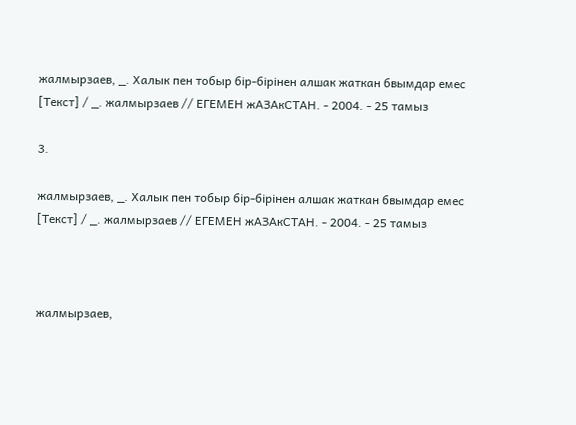жалмырзаев, _. Халык пен тобыр бiр-бiрiнен алшак жаткан бвымдар емес [Текст] / _. жалмырзаев // ЕГЕМЕН жАЗАкСТАН. - 2004. - 25 тамыз

3.

жалмырзаев, _. Халык пен тобыр бiр-бiрiнен алшак жаткан бвымдар емес [Текст] / _. жалмырзаев // ЕГЕМЕН жАЗАкСТАН. - 2004. - 25 тамыз



жалмырзаев,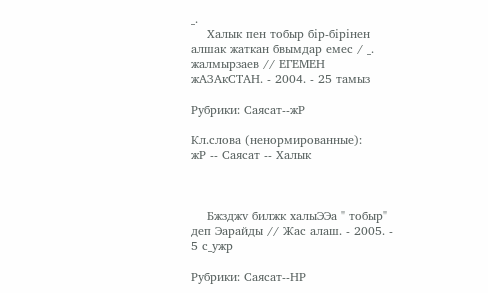_.
    Халык пен тобыр бiр-бiрiнен алшак жаткан бвымдар емес / _. жалмырзаев // ЕГЕМЕН жАЗАкСТАН. - 2004. - 25 тамыз

Рубрики: Саясат--жР

Кл.слова (ненормированные):
жР -- Саясат -- Халык



    Бжзджv билжк халыЭЭа " тобыр" деп Эарайды // Жас алаш. - 2005. - 5 с_ужр

Рубрики: Саясат--НР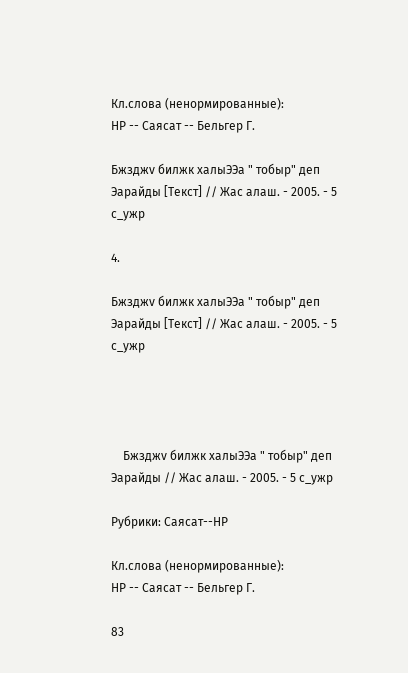Кл.слова (ненормированные):
НР -- Саясат -- Бельгер Г.

Бжзджv билжк халыЭЭа " тобыр" деп Эарайды [Текст] // Жас алаш. - 2005. - 5 с_ужр

4.

Бжзджv билжк халыЭЭа " тобыр" деп Эарайды [Текст] // Жас алаш. - 2005. - 5 с_ужр




    Бжзджv билжк халыЭЭа " тобыр" деп Эарайды // Жас алаш. - 2005. - 5 с_ужр

Рубрики: Саясат--НР

Кл.слова (ненормированные):
НР -- Саясат -- Бельгер Г.

83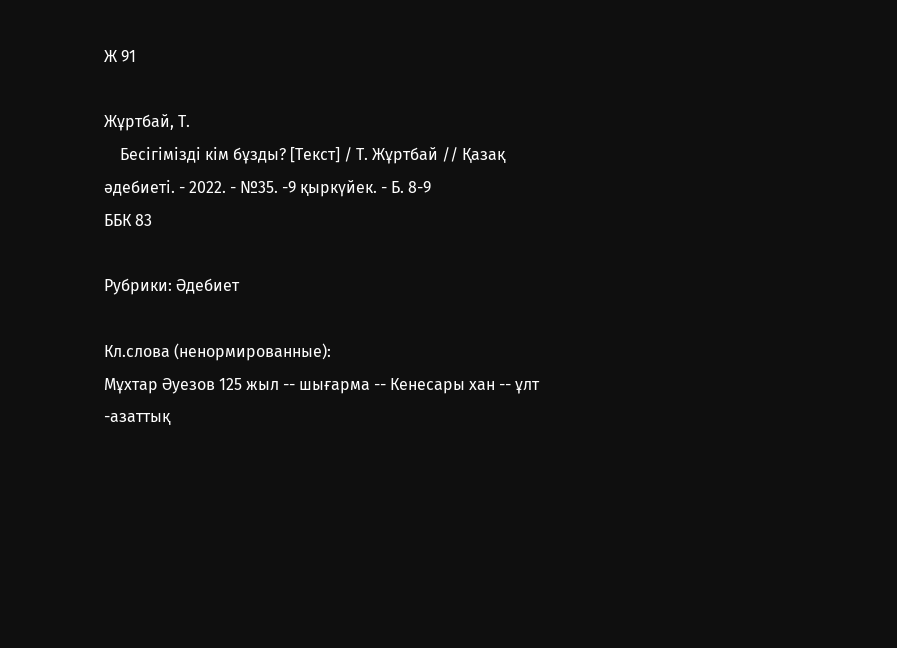Ж 91

Жұртбай, Т.
    Бесігімізді кім бұзды? [Текст] / Т. Жұртбай // Қазақ әдебиеті. - 2022. - №35. -9 қыркүйек. - Б. 8-9
ББК 83

Рубрики: Әдебиет

Кл.слова (ненормированные):
Мұхтар Әуезов 125 жыл -- шығарма -- Кенесары хан -- ұлт -азаттық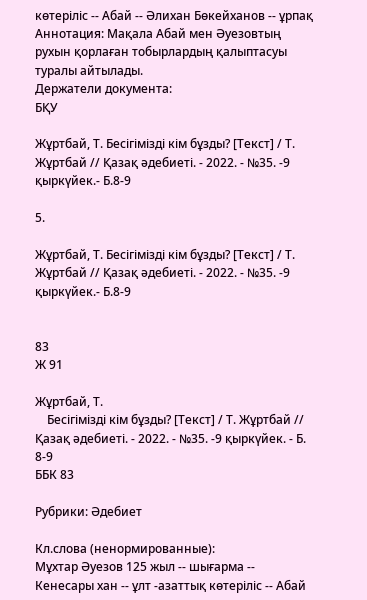көтеріліс -- Абай -- Әлихан Бөкейханов -- ұрпақ
Аннотация: Мақала Абай мен Әуезовтың рухын қорлаған тобырлардың қалыптасуы туралы айтылады.
Держатели документа:
БҚУ

Жұртбай, Т. Бесігімізді кім бұзды? [Текст] / Т. Жұртбай // Қазақ әдебиеті. - 2022. - №35. -9 қыркүйек.- Б.8-9

5.

Жұртбай, Т. Бесігімізді кім бұзды? [Текст] / Т. Жұртбай // Қазақ әдебиеті. - 2022. - №35. -9 қыркүйек.- Б.8-9


83
Ж 91

Жұртбай, Т.
    Бесігімізді кім бұзды? [Текст] / Т. Жұртбай // Қазақ әдебиеті. - 2022. - №35. -9 қыркүйек. - Б. 8-9
ББК 83

Рубрики: Әдебиет

Кл.слова (ненормированные):
Мұхтар Әуезов 125 жыл -- шығарма -- Кенесары хан -- ұлт -азаттық көтеріліс -- Абай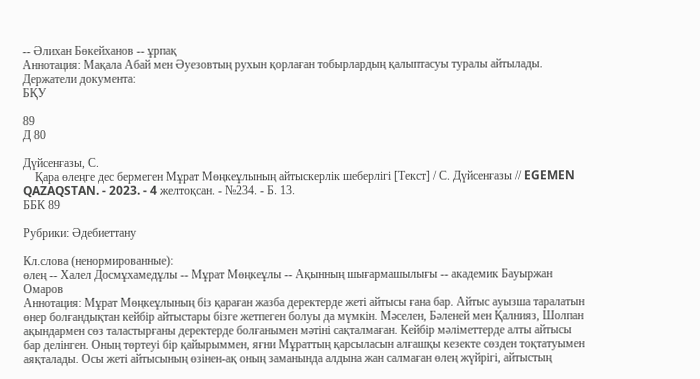-- Әлихан Бөкейханов -- ұрпақ
Аннотация: Мақала Абай мен Әуезовтың рухын қорлаған тобырлардың қалыптасуы туралы айтылады.
Держатели документа:
БҚУ

89
Д 80

Дүйсенғазы, С.
    Қара өлеңге дес бермеген Мұрат Мөңкеұлының айтыскерлік шеберлігі [Текст] / С. Дүйсенғазы // EGEMEN QAZAQSTAN. - 2023. - 4 желтоқсан. - №234. - Б. 13.
ББК 89

Рубрики: Әдебиеттану

Кл.слова (ненормированные):
өлең -- Халел Досмұхамедұлы -- Мұрат Мөңкеұлы -- Ақынның шығармашылығы -- академик Бауыржан Омаров
Аннотация: Мұрат Мөңкеұлының біз қараған жазба деректерде жеті айтысы ғана бар. Айтыс ауызша таралатын өнер болғандықтан кейбір айтыстары бізге жетпеген болуы да мүмкін. Мәселен, Бәленей мен Қалнияз, Шолпан ақындармен сөз таластырғаны деректерде болғанымен мәтіні сақталмаған. Кейбір мәліметтерде алты айтысы бар делінген. Оның төртеуі бір қайырыммен, яғни Мұраттың қарсыласын алғашқы кезекте сөзден тоқтатуымен аяқталады. Осы жеті айтысының өзінен-ақ оның заманында алдына жан салмаған өлең жүйрігі, айтыстың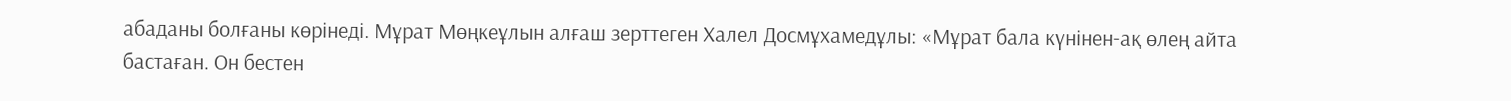абаданы болғаны көрінеді. Мұрат Мөңкеұлын алғаш зерттеген Халел Досмұхамедұлы: «Мұрат бала күнінен-ақ өлең айта бастаған. Он бестен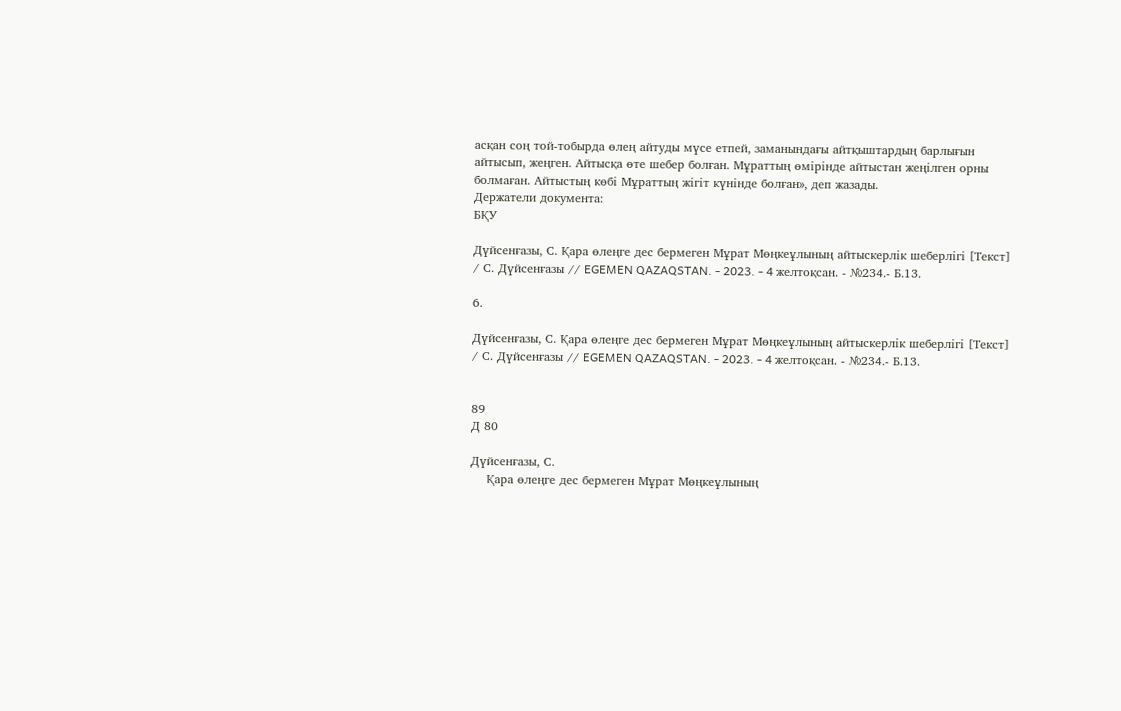асқан соң той-тобырда өлең айтуды мүсе етпей, заманындағы айтқыштардың барлығын айтысып, жеңген. Айтысқа өте шебер болған. Мұраттың өмірінде айтыстан жеңілген орны болмаған. Айтыстың көбі Мұраттың жігіт күнінде болған», деп жазады.
Держатели документа:
БҚУ

Дүйсенғазы, С. Қара өлеңге дес бермеген Мұрат Мөңкеұлының айтыскерлік шеберлігі [Текст] / С. Дүйсенғазы // EGEMEN QAZAQSTAN. - 2023. - 4 желтоқсан. - №234.- Б.13.

6.

Дүйсенғазы, С. Қара өлеңге дес бермеген Мұрат Мөңкеұлының айтыскерлік шеберлігі [Текст] / С. Дүйсенғазы // EGEMEN QAZAQSTAN. - 2023. - 4 желтоқсан. - №234.- Б.13.


89
Д 80

Дүйсенғазы, С.
    Қара өлеңге дес бермеген Мұрат Мөңкеұлының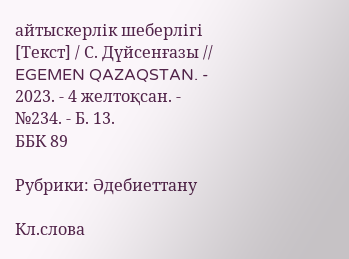айтыскерлік шеберлігі [Текст] / С. Дүйсенғазы // EGEMEN QAZAQSTAN. - 2023. - 4 желтоқсан. - №234. - Б. 13.
ББК 89

Рубрики: Әдебиеттану

Кл.слова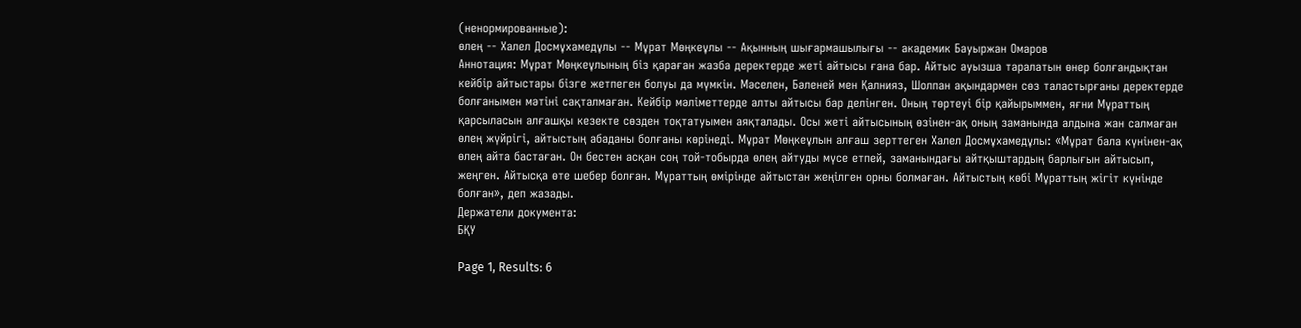(ненормированные):
өлең -- Халел Досмұхамедұлы -- Мұрат Мөңкеұлы -- Ақынның шығармашылығы -- академик Бауыржан Омаров
Аннотация: Мұрат Мөңкеұлының біз қараған жазба деректерде жеті айтысы ғана бар. Айтыс ауызша таралатын өнер болғандықтан кейбір айтыстары бізге жетпеген болуы да мүмкін. Мәселен, Бәленей мен Қалнияз, Шолпан ақындармен сөз таластырғаны деректерде болғанымен мәтіні сақталмаған. Кейбір мәліметтерде алты айтысы бар делінген. Оның төртеуі бір қайырыммен, яғни Мұраттың қарсыласын алғашқы кезекте сөзден тоқтатуымен аяқталады. Осы жеті айтысының өзінен-ақ оның заманында алдына жан салмаған өлең жүйрігі, айтыстың абаданы болғаны көрінеді. Мұрат Мөңкеұлын алғаш зерттеген Халел Досмұхамедұлы: «Мұрат бала күнінен-ақ өлең айта бастаған. Он бестен асқан соң той-тобырда өлең айтуды мүсе етпей, заманындағы айтқыштардың барлығын айтысып, жеңген. Айтысқа өте шебер болған. Мұраттың өмірінде айтыстан жеңілген орны болмаған. Айтыстың көбі Мұраттың жігіт күнінде болған», деп жазады.
Держатели документа:
БҚУ

Page 1, Results: 6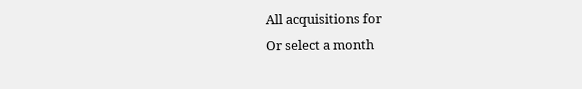All acquisitions for
Or select a month